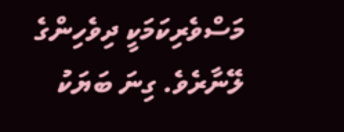މަސްވެރިކަމަކީ ދިވެހިންގެ ލޭނާރެވެ. ގިނަ ބަޔަކު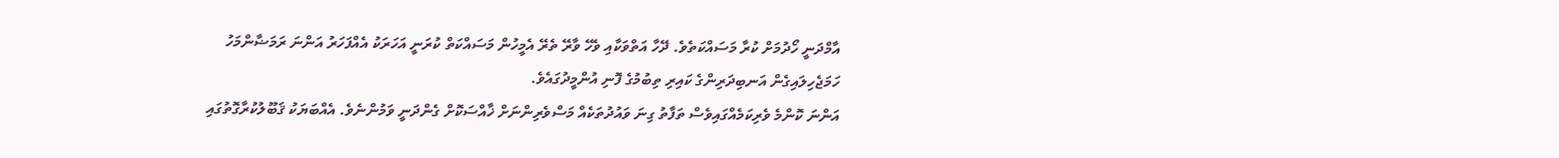އާމްދަނީ ހޯދުމަށް ކުރާ މަސައްކަތެވެ. ދޭހާ އަތްވަކާއި ވެހޭ ވާރޭ ތެރޭ އެމީހުން މަސައްކަތް ކުރަނީ އަހަރަކު އެއްފަހަރު އަންނަ ރަމަޟާންމަހު ހަމަޖެހިލައިގެން އަނބިދަރިންގެ ކައިރި ތިބުމުގެ ފޮނި އުންމީދުގައެވެ.
އަންނަ ކޮންމެ ވެރިކަމެއްގައިވެސް ތަފާތު ގިނަ ވައުދުތަކެއް މަސްވެރިންނަށް ޚާއްސަކޮށް ގެންދަނީ ވަމުންނެވެ. އެއްބަޔަކު ޤަބޫލުކުރާގޮތުގައި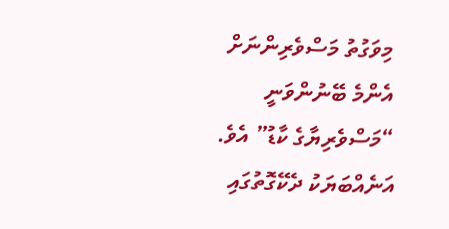މިވަގުތު މަސްވެރިންނަށް އެންމެ ބޭނުންވަނީ “މަސްވެރިޔާގެ ކާޑު” އެވެ. އަނެއްބަޔަކު ދެކޭގޮތުގައި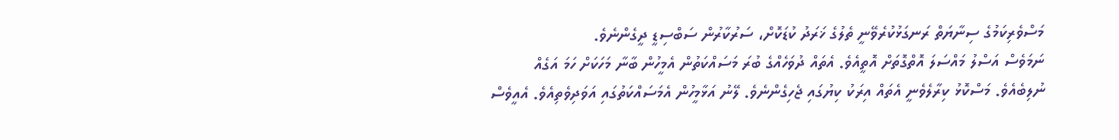މަސްވެރިކަމުގެ ސިނާޔަތް ރަނގަޅުކުރެވޭނީ ތެލުގެ ޚަރަދު ކުޑަކޮށް، ސަރުކާރުން ސަބްސިޑީ ދީގެންނެވެ.
ނަމަވެސް އަސްލު މައްސަލަ އޮތްގޮތަށް އޮތީއެވެ. އެތައް ދުވަހެއްގެ ބުރަ މަސައްކަތުން އެމީހުން ބާނާ މަހަކަށް ހަމަ އަގެއް ނުލިބެއެވެ. މަސްކޮޅު ކިރާލެވެނީ އެތައް އިރަކު ކިޔުގައި ޖެހިގެންނެވެ. ލޭނު އަޅާމީހުން އެމަސައްކަތުގައި އަވަދިވެތިއެވެ. އެއީވެސް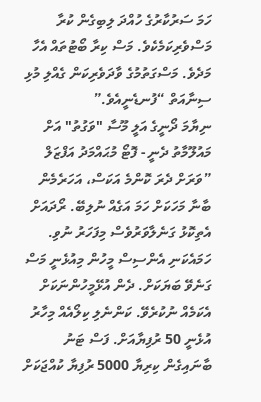ހަމަ ސަރުކާރުގެ ހުއްދަ ލިބިގެން ކުރާ މަސްވެރިކަމެކެވެ. މަސް ކިރާ ބޯޓުތައް އެހާ މަދެވެ. މަސްގަތުމުގެ ވާދަވެރިކަން ގެއްލި މުޅި ސިނާއަތް “ފުނޑެނީއެވެ.”
ނިޔާމަ ދޯނީގެ އަލީ މޫސާ "ވަގުތު" އަށް މައުލޫމާތު ދެނީ - ފޮޓޯ މުޙައްމަދު އަފްޒަލް
”ވަރަށް ދެރަ ކޮންމެ އަކަސް، އަހަރެމެން ބާނާ މަހަކަށް ހަމަ އަގެއް ނުލިބޭ. ރޯދައަށް އެތިކޮޅު ގަނެލާވަރުވެސް މިފަހަރު ނުވި. ހަމައެކަނި އެންސިސް މީހުން މިއުޅެނީ މަސް ގަނެވޭ ބަޔަކަށް. ދެން އުޅޭމީހުންނަކަށް އެކަމެއް ނުކުރެވޭ. ކަންނެލި ކިލޯއެއް މިހާރު އުޅެނީ 50 ރުފިޔާއަށް. ފަސް ޓަނު ބާނައިގެން ކިރިޔާ 5000 ރުފިޔާ ކުއްޖަކަށް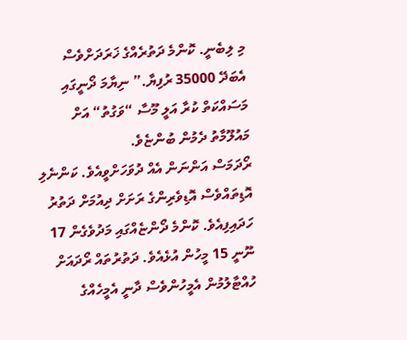މި ލިބެނީ. ކޮންމެ ދަތުރެއްގެ ޚަރަދަށްވެސް އެބަދޭ 35000 ރުފިޔާ.” ނިޔާމަ ދޯނީގައި މަސައްކަތް ކުރާ އަލީ މޫސާ “ވަގުތު“ އަށް މައުލޫމާތު ދެމުން ބުންޏެވެ.
ރޯދަމަސް އަންނަން އެއް ދުވަހަށްވީއެވެ. ކަންނެލި އޮޑިތައްވެސް އޮޑިވެރިންގެ ރަށަށް ދިއުމަށް ދަތުރު ހަދައިފިއެވެ. ކޮންމެ ދޯންޏެއްގައި މަދުވެގެން 17 ނޫނީ 15 މީހުން އުޅެއެވެ. ދަތުރުތައް ރޯދައަށް ހުއްޓާލުމުން އެމީހުންވެސް ދާނީ އެމީހެއްގެ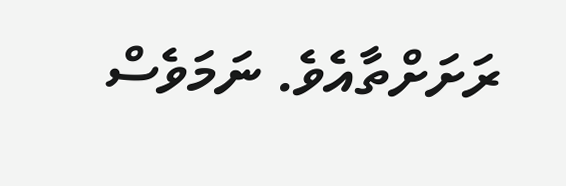ރަށަށްތާއެވެ. ނަމަވެސް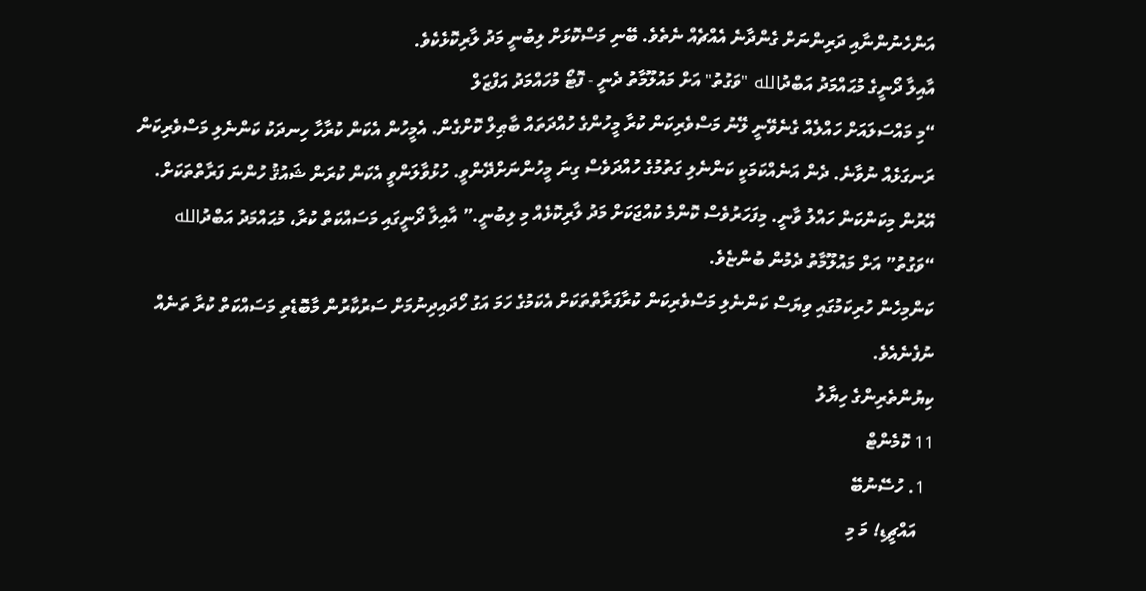އަންހެނުންނާއި ދަރިންނަށް ގެންދާނެ އެއްޗެއް ނެތެވެ. ބޭނި މަސްކޮޅަށް ލިބުނީ މަދު ލާރިކޮޅެކެވެ.
އާއިލާ ދޯނީގެ މުޙައްމަދު އަބްދުالله "ވަގުތު" އަށް މައުލޫމާތު ދެނީ - ފޮޓޯ މުހައްމަދު އަފްޒަލް
“މި މައްސަލައަށް ހައްލެއް ގެނެވޭނީ ލޭނު މަސްވެރިކަން ކުރާ މީހުންގެ ހުއްދަތައް ބާޠިލް ކޮށްގެން. އެމީހުން އެކަން ކުރާހާ ހިނދަކު ކަންނެލި މަސްވެރިކަން ރަނގަޅެއް ނުވާނެ. ދެން އަނެއްކަމަކީ ކަންނެލި ގަތުމުގެ ހުއްދަވެސް ގިނަ މީހުންނަށްދޭންވީ. ހުޅުވާލަންވީ އެކަން ކުރަން ޝައުޤު ހުންނަ ފަރާތްތަކަށް. އޭރުން މިކަންކަން ހައްލު ވާނީ. މިފަހަރުވެސް ކޮންމެ ކުއްޖަކަށް މަދު ލާރިކޮޅެއް މި ލިބުނީ.” އާއިލާ ދޯނީގައި މަސައްކަތް ކުރާ، މުޙައްމަދު އަބްދުالله “ވަގުތު” އަށް މައުލޫމާތު ދެމުން ބުންޏެވެ.
ކަންމިހެން ހުރިކަމުގައި ވިޔަސް ކަންނެލި މަސްވެރިކަން ކުރާފަރާތްތަކަށް އެކަމުގެ ހަމަ އަގު ހޯދައިދިނުމަށް ސަރުކާރުން މާބޮޑެތި މަސައްކަތް ކުރާ ތަނެއް ނުފެނެއެވެ.
ކިޔުންތެރިންގެ ހިޔާލު
11 ކޮމެންޓް
  1. ހުސޭނުބޭ
    އައްޗީޑި! މަ މި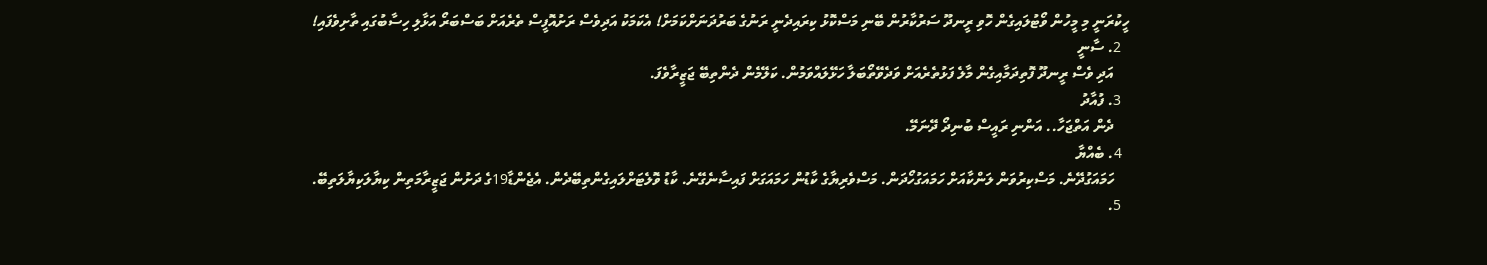ހީކުރަނީ މި މީހުން ވޯޓުލައިގެން ހޮވި ރީނދޫ ސަރުކާރުން ބޭނި މަސްކޮޅު ކިރައިދެނީ ރަނުގެ ބަރުދަނަށްކަމަށް! އެކަމަކު އަދިވެސް ރަށުއޮފީސް ތެރެއަށް ބަސްބަރޯ އަޅާލި ހިސާބުގައި ތާށިވެފައި!
  2. ސާނީ
    އަދި ވެސް ރީނދޫ ފޮތިދަމާއިގެން މާލެ ފަޅުތެރެއަށް ވަދެވޭތޯބަލާ ހަޅޭލައްވަމުން. ކަލޭމެން ދެންތިބޭ ޖަޒީރާވެފަ.
  3. ފުއާދު
    ދެން އަތްޖަހާ.. އަންނި ރައީސް ބުނިދޯ ދޭނަމޭ.
  4. ބެއްޔާ
    ހަމައަގުދޭނެ. މަސްކިރުވަން ލަންކާއަށް ހަމައަގުހޯދަން. މަސްވެރިޔާގެ ކާޑުން ހަމައަގަށް ފައިސާނެގޭނެ. ކާޑު ވޮލެޓަށްލައިގެންތިބޭދެން. އެޖެންޑާ19ގެ ދަށުން ޖަޒީރާމަތިން ކިޔާލަކިޔާލަތިބޭ.
  5.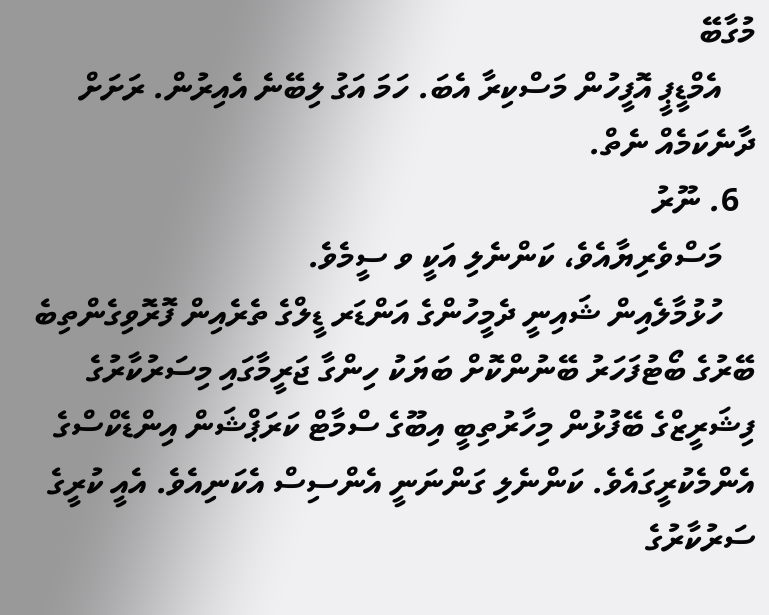މުގާބޭ
    އެމްޑީޕީ އޮފީހުން މަސްކިރާ އެބަ. ހަމަ އަގު ލިބޭނެ އެއިރުން. ރަށަށް ދާނެކަމެއް ނެތް.
  6. ނޫރު
    މަސްވެރިޔާއެވެ، ކަންނެލި އަކީ ވ ސީމެވެ.
    ހުޅުމާލެއިން ޝައިނީ ދެމީހުންގެ އަންޑަރ ޑީލްގެ ތެރެއިން ފޮރޮވިގެންތިބެ ބޭރުގެ ބޯޓުފަހަރު ބޭނުންކޮށް ބަޔަކު ހިންގާ ޖަރީމާގައި މިސަރުކާރުގެ ފިޝަރީޒްގެ ބޭފުޅުން މިހާރުތިބީ އިބޫގެ ސްމާޓް ކަރަޕްޝަން އިންޑެކްސްގެ އެންމެކުރީގައެވެ. ކަންނެލި ގަންނަނީ އެންސިސް އެކަނިއެވެ. އެއީ ކުރީގެ ސަރުކާރުގެ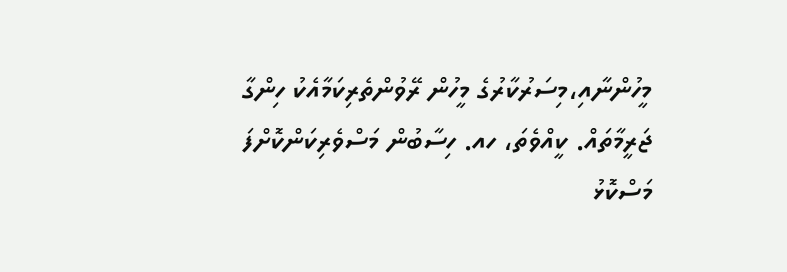މީހުންނާއި،މިސަރުކާރުގެ މީހުން ރޭވުންތެރިކަމާއެކު ހިންގާ ޖަރީމާތައް. ކީއްވެތަ، ހއ. ހިސާބުން މަސްވެރިކަންކޮށްފަ މަސްކޮޅު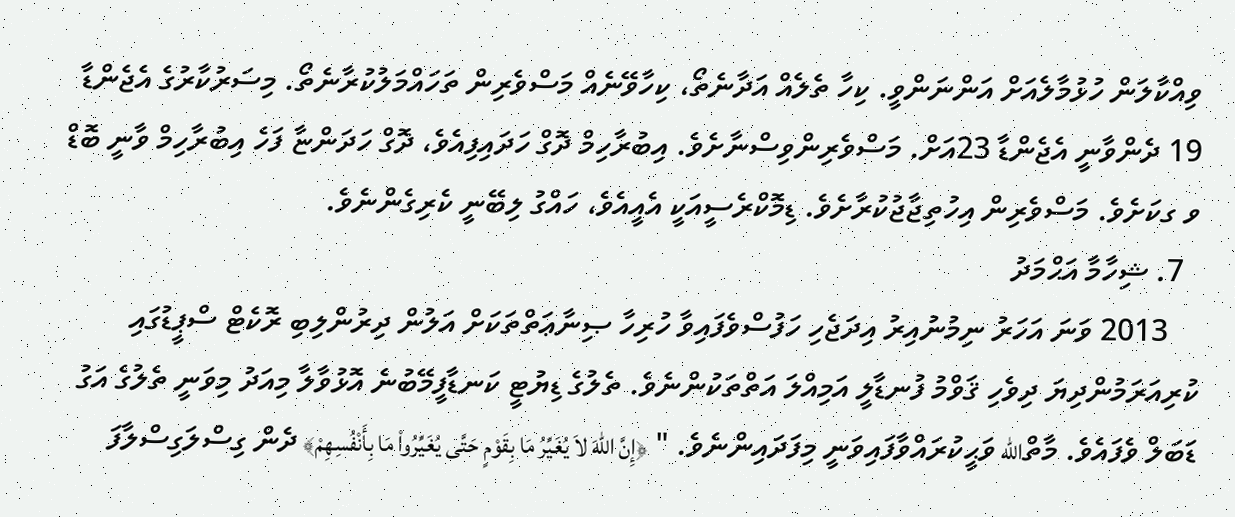ވިއްކާލަން ހުޅުމާލެއަށް އަންނަންވީ. ކިހާ ތެލެއް އަދާނެތޯ، ކިހާވޭނެއް މަސްވެރިން ތަހައްމަލުކުރާނެތޯ. މިސަރުކާރުގެ އެޖެންޑާ 19 ދެންވާނީ އެޖެންޑާ 23އަށް. މަސްވެރިންވިސްނާށެވެ. އިބުރާހިމް ދޮގް ހަދައިފިއެވެ، ދޮގް ހަދަންޏާ ފަހެ އިބުރާހިމް ވާނީ ބޮޑް ވ ގކަށެވެ. މަސްވެރިން އިހުތިޖާޖުކުރާށެވެ. ޑިމޮކްރެސީއަކީ އެއީއެވެ، ހައްގު ލިބޭނީ ކެރިގެންނެވެ.
  7. ޝިހާމާ އަޙްމަދު
    2013 ވަނަ އަހަރު ނިމުނުއިރު އިދަޖެހި ހަފުސްވެފައިވާ ހުރިހާ ޞިނާޢަތްތަކަށް އަލުން ދިރުންލިބި ރޮކެޓް ސްޕީޑުގައި ކުރިއަރަމުންދިޔަ ދިވެހި ޤަވްމު ފުނޑާލީ އަމިއްލަ އަތްތަކުންނެވެ. ތެލުގެ ޑިޔުޓީ ކަނޑާފީމޭބުނެ އޮޅުވާލާ މިއަދު މިވަނީ ތެލުގެ އަގު ޑަބަލް ވެފައެވެ. މާތްالله ވަޙީކުރައްވާފައިވަނީ މިފަދައިންނެވެ. " ﴿إِنَّ اللّهَ لاَ يُغَيِّرُ مَا بِقَوْمٍ حَتَّى يُغَيِّرُواْ مَا بِأَنْفُسِهِمْ﴾ ދެން ގިސްލަގިސްލާފަ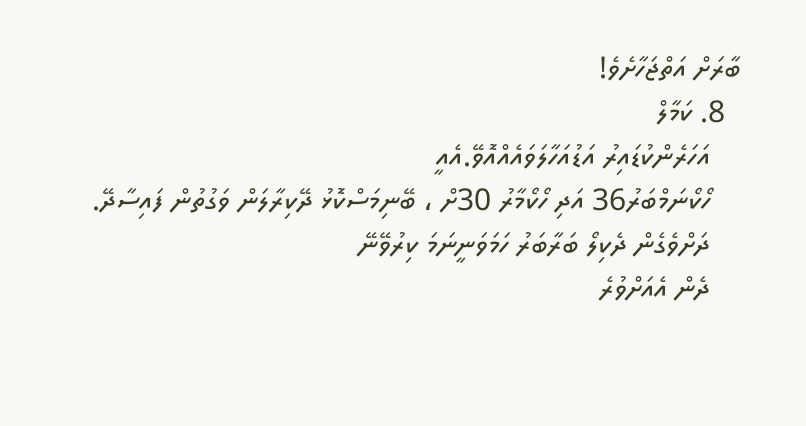ބާރަށް އަތްޖަހާށެވެ!
  8. ކަމާލް
    އަހަރެންކުޑައިރު އަޑުއަހާލަވައެއްއޮވޭ.އެއީ
    ހޯކޯނަމްބަރު36 އަދި ހޯކޯމާރު 30ށް ، ބޭނިމަސްކޮޅު ދޭކިރާލަން ވަގުތުން ފައިސާދޭ.
    ދަށްވެގެން ދެކިލޯ ބަރާބަރު ހަމަވަނީނަމަ ކިރުވޭނޭ
    ދެން އެއަށްވުރެ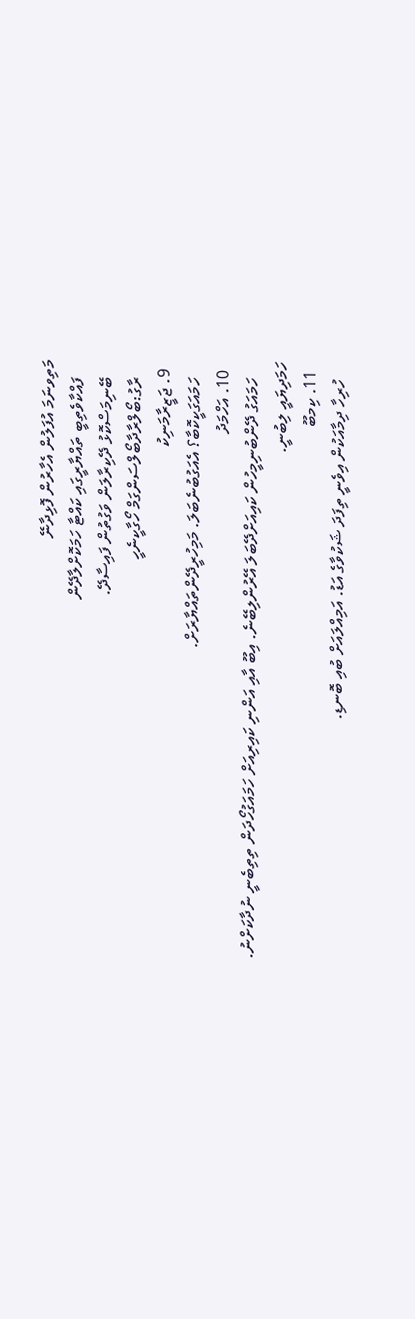މަތިވނަމަ އުފަލުން އެހާރުން ފޮޅިދާނޭ
    ފައްކާވެތިބީ ތައްޔާރީގައި ކައްޓާ ހަމަކޮށްލާދޭން
    ބޭނިމަސްކޮޅު ދޭކިރާލަން ވަގުތުން ފައިސާދޭ.
    ރާގު:ބޯލްރާދާބޯލްސަންގަމް ހޯގާކީނެހީ
  9. ޖަޒީރާމަނިކު
    ހަމައަގަކީކޮބާ؟ އެއަގުބުނެބަލަ. މަމިހުރީދޭންތައްޔާރަށް.
  10. އަހްމަދު
    ހަމައަގު ދޭންބުނިމީހުން ކައިއަށްދޭބަލަ އޭރުންލިބޭނެ. އިބޫ އާއި އަންނި ކައިރިއަށް ހަމައަގުހޯދަން ތިތިބެނީ ނުދާކަށްނު. ހަމަދިޔައީ ލިބުނީ.
  11. ކިމބޫ
    ހުރިހާ ދިމާއަކުން އިވެނީ ތިފަދަ ޝަކުވާގެ އަޑު. އަމިއްލައަށް ބުއި ބޮނޑި.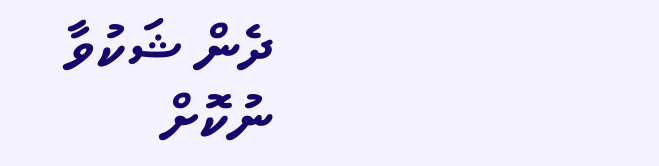ދެން ޝަކުވާ ނުކޮށް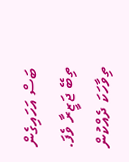ބަސް އަހައިގެން ތިބޭ ޖަޒީރާ ވެފަ. ތިވާހަކަ ދެއްކުން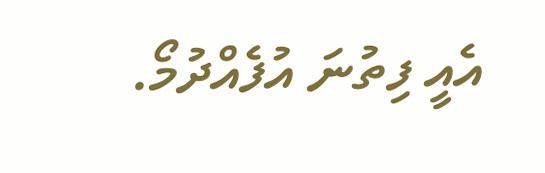އެއީ ފިތުނަ އުފެއްދުމޯ.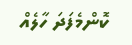ކޮންމެފަދަ ހާލެއް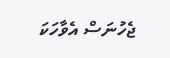ޖެހުނަސް އެވާހަކަ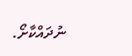ނުދައްކާށޯ.